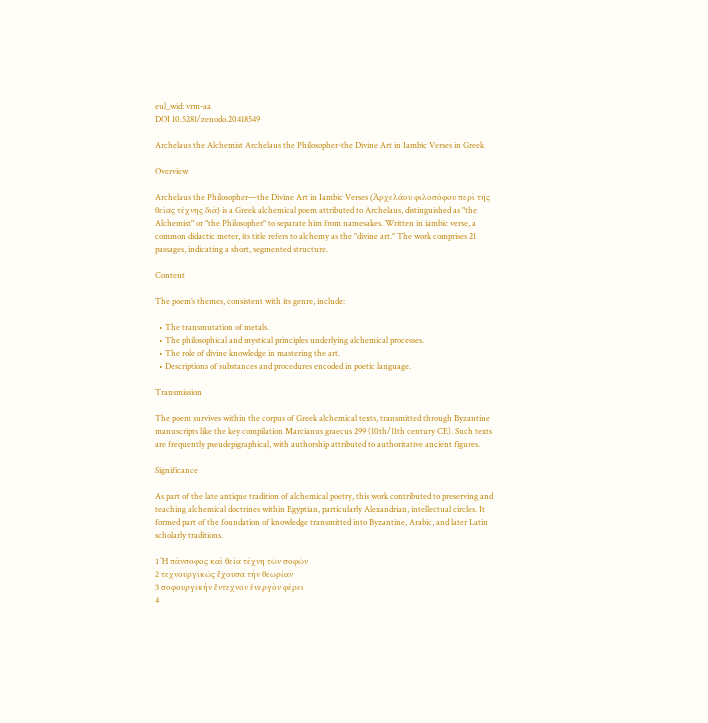eul_wid: vrm-aa
DOI 10.5281/zenodo.20418549

Archelaus the Alchemist Archelaus the Philosopher-the Divine Art in Iambic Verses in Greek

Overview

Archelaus the Philosopher—the Divine Art in Iambic Verses (Ἀρχελάου φιλοσόφου περὶ τῆς θείας τέχνης διὰ) is a Greek alchemical poem attributed to Archelaus, distinguished as "the Alchemist" or "the Philosopher" to separate him from namesakes. Written in iambic verse, a common didactic meter, its title refers to alchemy as the "divine art." The work comprises 21 passages, indicating a short, segmented structure.

Content

The poem’s themes, consistent with its genre, include:

  • The transmutation of metals.
  • The philosophical and mystical principles underlying alchemical processes.
  • The role of divine knowledge in mastering the art.
  • Descriptions of substances and procedures encoded in poetic language.

Transmission

The poem survives within the corpus of Greek alchemical texts, transmitted through Byzantine manuscripts like the key compilation Marcianus graecus 299 (10th/11th century CE). Such texts are frequently pseudepigraphical, with authorship attributed to authoritative ancient figures.

Significance

As part of the late antique tradition of alchemical poetry, this work contributed to preserving and teaching alchemical doctrines within Egyptian, particularly Alexandrian, intellectual circles. It formed part of the foundation of knowledge transmitted into Byzantine, Arabic, and later Latin scholarly traditions.

1 Ἡ πάνσοφος καὶ θεία τέχνη τῶν σοφῶν
2 τεχνουργικῶς ἔχουσα τὴν θεωρίαν
3 σοφουργικὴν ἔντεχνον ἐνεργὸν φέρει
4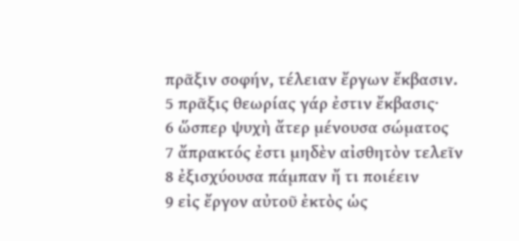πρᾶξιν σοφήν, τέλειαν ἔργων ἔκβασιν.
5 πρᾶξις θεωρίας γάρ ἐστιν ἔκβασις·
6 ὥσπερ ψυχὴ ἄτερ μένουσα σώματος
7 ἄπρακτός ἐστι μηδὲν αἰσθητὸν τελεῖν
8 ἐξισχύουσα πάμπαν ἤ τι ποιέειν
9 εἰς ἔργον αὐτοῦ ἐκτὸς ὡς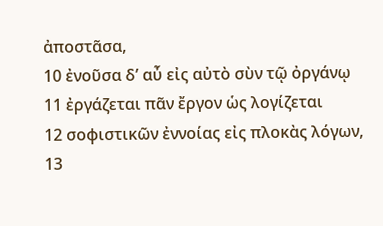ἀποστᾶσα,
10 ἐνοῦσα δ’ αὖ εἰς αὐτὸ σὺν τῷ ὀργάνῳ
11 ἐργάζεται πᾶν ἔργον ὡς λογίζεται
12 σοφιστικῶν ἐννοίας εἰς πλοκὰς λόγων,
13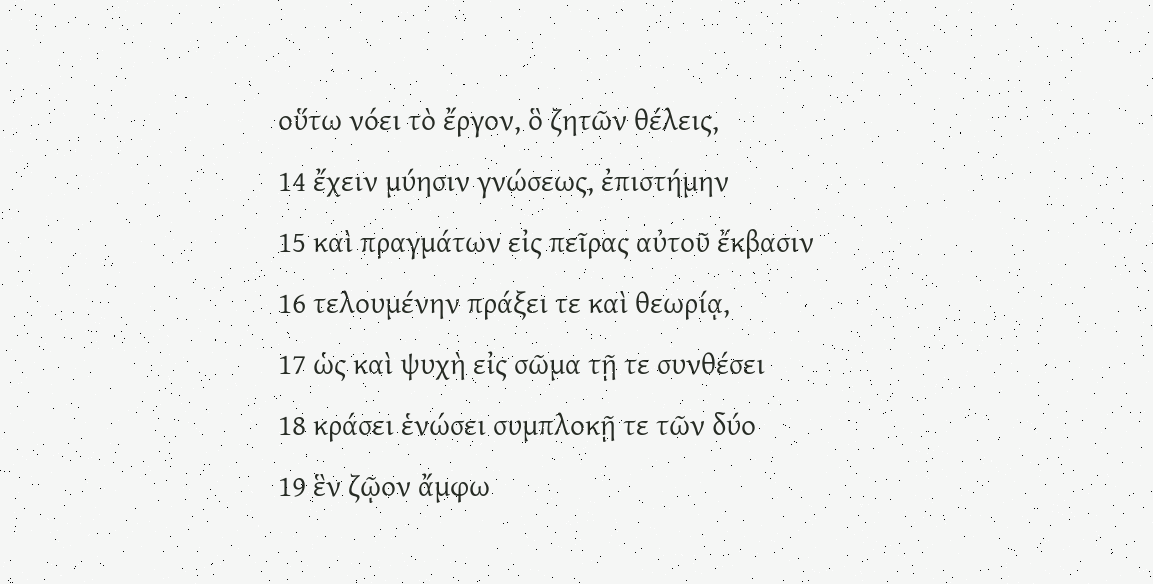οὕτω νόει τὸ ἔργον, ὃ ζητῶν θέλεις,
14 ἔχειν μύησιν γνώσεως, ἐπιστήμην
15 καὶ πραγμάτων εἰς πεῖρας αὐτοῦ ἔκβασιν
16 τελουμένην πράξει τε καὶ θεωρίᾳ,
17 ὡς καὶ ψυχὴ εἰς σῶμα τῇ τε συνθέσει
18 κράσει ἑνώσει συμπλοκῇ τε τῶν δύο
19 ἓν ζῷον ἄμφω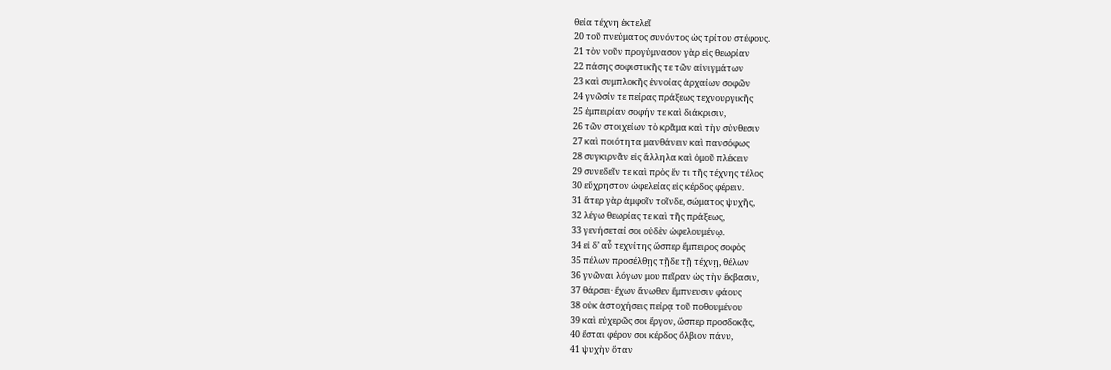θεία τέχνη ἐκτελεῖ
20 τοῦ πνεύματος συνόντος ὡς τρίτου στέφους.
21 τὸν νοῦν προγύμνασον γὰρ εἰς θεωρίαν
22 πάσης σοφιστικῆς τε τῶν αἰνιγμάτων
23 καὶ συμπλοκῆς ἐννοίας ἀρχαίων σοφῶν
24 γνῶσίν τε πείρας πράξεως τεχνουργικῆς
25 ἐμπειρίαν σοφήν τε καὶ διάκρισιν,
26 τῶν στοιχείων τὸ κρᾶμα καὶ τὴν σύνθεσιν
27 καὶ ποιότητα μανθάνειν καὶ πανσόφως
28 συγκιρνᾶν εἰς ἄλληλα καὶ ὁμοῦ πλέκειν
29 συνεδεῖν τε καὶ πρὸς ἕν τι τῆς τέχνης τέλος
30 εὔχρηστον ὠφελείας εἰς κέρδος φέρειν.
31 ἄτερ γὰρ ἀμφοῖν τοῖνδε, σώματος ψυχῆς,
32 λέγω θεωρίας τε καὶ τῆς πράξεως,
33 γενήσεταί σοι οὐδὲν ὠφελουμένῳ.
34 εἰ δ’ αὖ τεχνίτης ὥσπερ ἔμπειρος σοφὸς
35 πέλων προσέλθῃς τῇδε τῇ τέχνῃ, θέλων
36 γνῶναι λόγων μου πεῖραν ὡς τὴν ἔκβασιν,
37 θάρσει· ἔχων ἄνωθεν ἔμπνευσιν φάους
38 οὐκ ἀστοχήσεις πείρᾳ τοῦ ποθουμένου
39 καὶ εὐχερῶς σοι ἔργον, ὥσπερ προσδοκᾷς,
40 ἔσται φέρον σοι κέρδος ὄλβιον πάνυ,
41 ψυχὴν ὅταν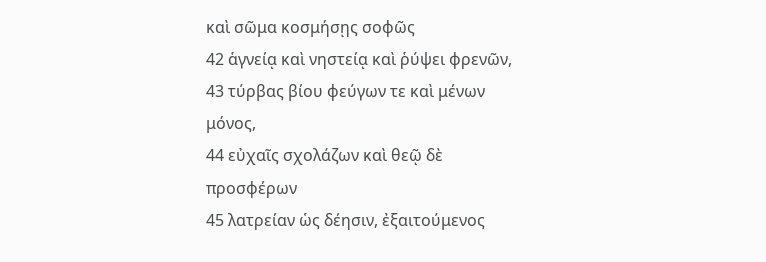καὶ σῶμα κοσμήσῃς σοφῶς
42 ἁγνείᾳ καὶ νηστείᾳ καὶ ῥύψει φρενῶν,
43 τύρβας βίου φεύγων τε καὶ μένων μόνος,
44 εὐχαῖς σχολάζων καὶ θεῷ δὲ προσφέρων
45 λατρείαν ὡς δέησιν, ἐξαιτούμενος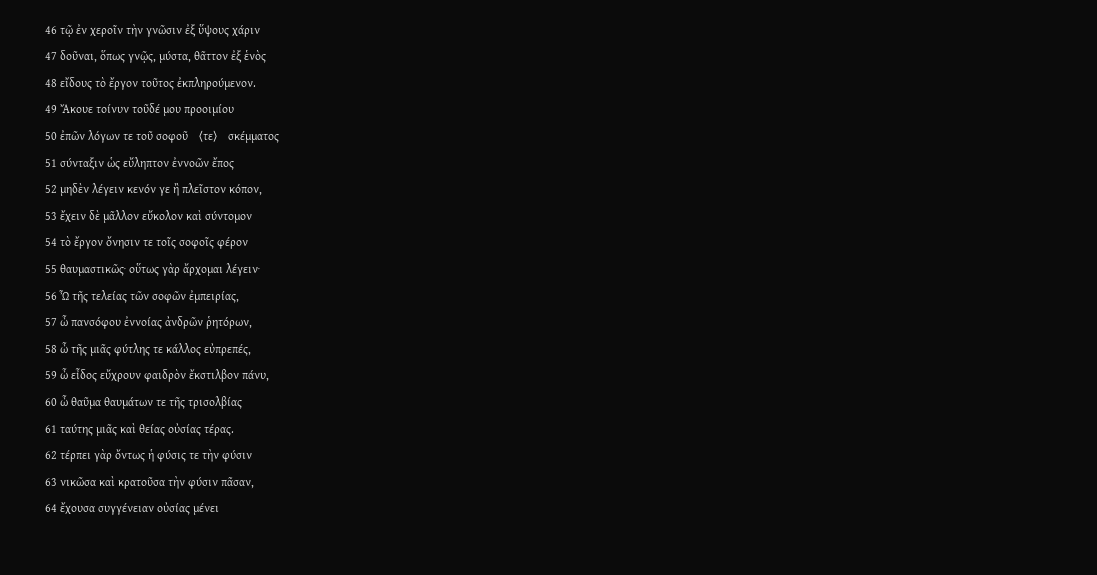46 τῷ ἐν χεροῖν τὴν γνῶσιν ἐξ ὕψους χάριν
47 δοῦναι, ὅπως γνῷς, μύστα, θᾶττον ἐξ ἑνὸς
48 εἴδους τὸ ἔργον τοῦτος ἐκπληρούμενον.
49 Ἄκουε τοίνυν τοῦδέ μου προοιμίου
50 ἐπῶν λόγων τε τοῦ σοφοῦ 〈τε〉 σκέμματος
51 σύνταξιν ὡς εὔληπτον ἐννοῶν ἔπος
52 μηδὲν λέγειν κενόν γε ἢ πλεῖστον κόπον,
53 ἔχειν δὲ μᾶλλον εὔκολον καὶ σύντομον
54 τὸ ἔργον ὄνησιν τε τοῖς σοφοῖς φέρον
55 θαυμαστικῶς· οὕτως γὰρ ἄρχομαι λέγειν·
56 Ὦ τῆς τελείας τῶν σοφῶν ἐμπειρίας,
57 ὦ πανσόφου ἐννοίας ἀνδρῶν ῥητόρων,
58 ὦ τῆς μιᾶς φύτλης τε κάλλος εὐπρεπές,
59 ὦ εἶδος εὔχρουν φαιδρὸν ἔκστιλβον πάνυ,
60 ὦ θαῦμα θαυμάτων τε τῆς τρισολβίας
61 ταύτης μιᾶς καὶ θείας οὐσίας τέρας.
62 τέρπει γὰρ ὄντως ἡ φύσις τε τὴν φύσιν
63 νικῶσα καὶ κρατοῦσα τὴν φύσιν πᾶσαν,
64 ἔχουσα συγγένειαν οὐσίας μένει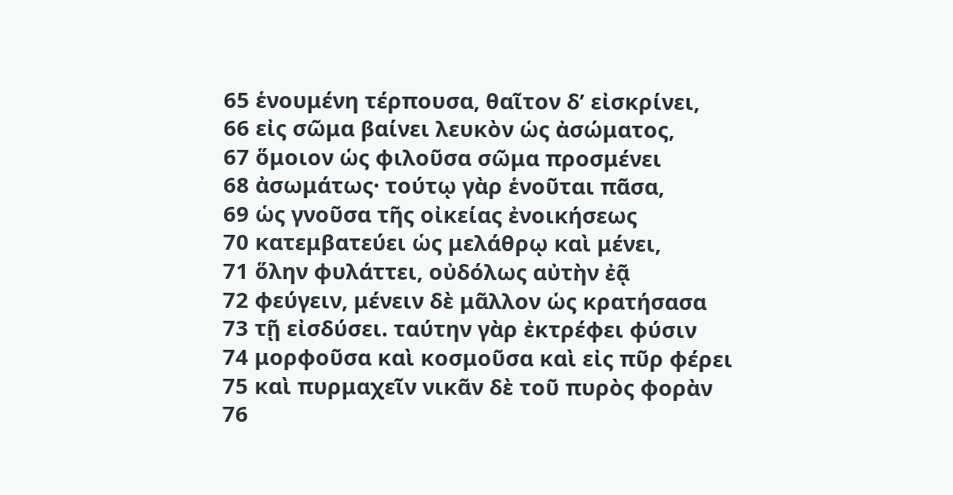65 ἑνουμένη τέρπουσα, θαῖτον δ’ εἰσκρίνει,
66 εἰς σῶμα βαίνει λευκὸν ὡς ἀσώματος,
67 ὅμοιον ὡς φιλοῦσα σῶμα προσμένει
68 ἀσωμάτως· τούτῳ γὰρ ἑνοῦται πᾶσα,
69 ὡς γνοῦσα τῆς οἰκείας ἐνοικήσεως
70 κατεμβατεύει ὡς μελάθρῳ καὶ μένει,
71 ὅλην φυλάττει, οὐδόλως αὐτὴν ἐᾷ
72 φεύγειν, μένειν δὲ μᾶλλον ὡς κρατήσασα
73 τῇ εἰσδύσει. ταύτην γὰρ ἐκτρέφει φύσιν
74 μορφοῦσα καὶ κοσμοῦσα καὶ εἰς πῦρ φέρει
75 καὶ πυρμαχεῖν νικᾶν δὲ τοῦ πυρὸς φορὰν
76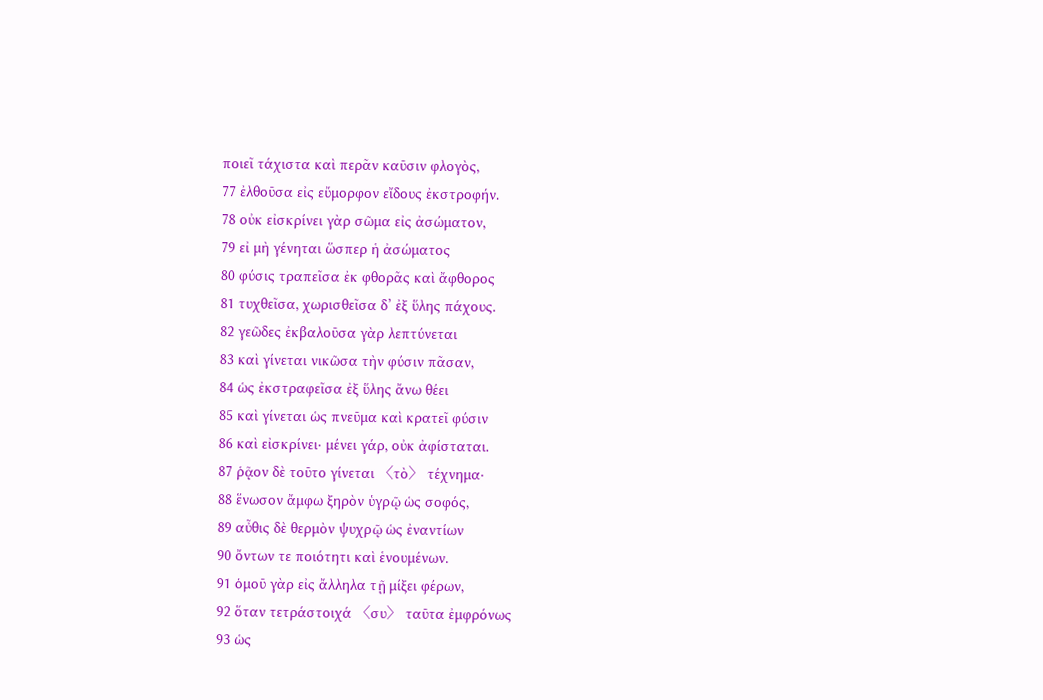ποιεῖ τάχιστα καὶ περᾶν καῦσιν φλογὸς,
77 ἐλθοῦσα εἰς εὔμορφον εἴδους ἐκστροφήν.
78 οὐκ εἰσκρίνει γὰρ σῶμα εἰς ἀσώματον,
79 εἰ μὴ γένηται ὥσπερ ἡ ἀσώματος
80 φύσις τραπεῖσα ἐκ φθορᾶς καὶ ἄφθορος
81 τυχθεῖσα, χωρισθεῖσα δ’ ἐξ ὕλης πάχους.
82 γεῶδες ἐκβαλοῦσα γὰρ λεπτύνεται
83 καὶ γίνεται νικῶσα τὴν φύσιν πᾶσαν,
84 ὡς ἐκστραφεῖσα ἐξ ὕλης ἄνω θέει
85 καὶ γίνεται ὡς πνεῦμα καὶ κρατεῖ φύσιν
86 καὶ εἰσκρίνει· μένει γάρ, οὐκ ἀφίσταται.
87 ῥᾷον δὲ τοῦτο γίνεται 〈τὸ〉 τέχνημα·
88 ἕνωσον ἄμφω ξηρὸν ὑγρῷ ὡς σοφός,
89 αὖθις δὲ θερμὸν ψυχρῷ ὡς ἐναντίων
90 ὄντων τε ποιότητι καὶ ἑνουμένων.
91 ὁμοῦ γὰρ εἰς ἄλληλα τῇ μίξει φέρων,
92 ὅταν τετράστοιχά 〈συ〉 ταῦτα ἐμφρόνως
93 ὡς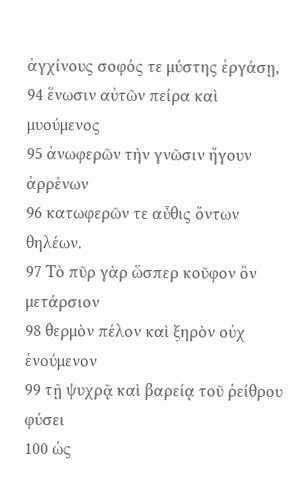ἀγχίνους σοφός τε μύστης ἐργάσῃ,
94 ἕνωσιν αὐτῶν πείρα καὶ μυούμενος
95 ἀνωφερῶν τὴν γνῶσιν ἤγουν ἀρρένων
96 κατωφερῶν τε αὖθις ὄντων θηλέων.
97 Τὸ πῦρ γὰρ ὥσπερ κοῦφον ὂν μετάρσιον
98 θερμὸν πέλον καὶ ξηρὸν οὐχ ἑνούμενον
99 τῇ ψυχρᾷ καὶ βαρείᾳ τοῦ ῥείθρου φύσει
100 ὡς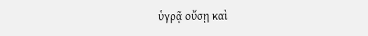ὑγρᾷ οὔσῃ καὶ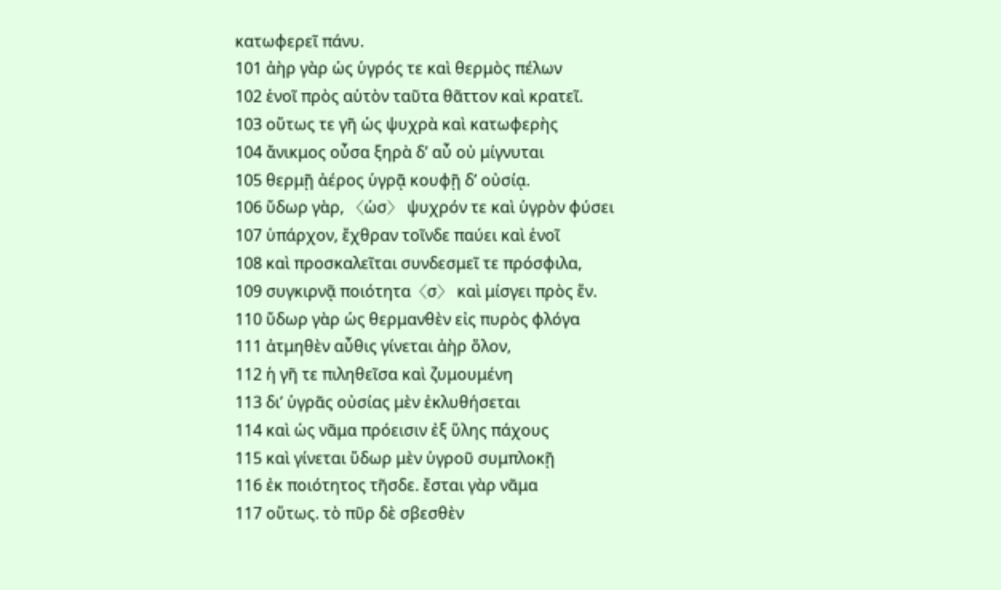κατωφερεῖ πάνυ.
101 ἀὴρ γὰρ ὡς ὑγρός τε καὶ θερμὸς πέλων
102 ἑνοῖ πρὸς αὑτὸν ταῦτα θᾶττον καὶ κρατεῖ.
103 οὕτως τε γῆ ὡς ψυχρὰ καὶ κατωφερὴς
104 ἄνικμος οὖσα ξηρὰ δ’ αὖ οὐ μίγνυται
105 θερμῇ ἀέρος ὑγρᾷ κουφῇ δ’ οὐσίᾳ.
106 ὕδωρ γὰρ, 〈ὡσ〉 ψυχρόν τε καὶ ὑγρὸν φύσει
107 ὑπάρχον, ἔχθραν τοῖνδε παύει καὶ ἑνοῖ
108 καὶ προσκαλεῖται συνδεσμεῖ τε πρόσφιλα,
109 συγκιρνᾷ ποιότητα〈σ〉 καὶ μίσγει πρὸς ἕν.
110 ὕδωρ γὰρ ὡς θερμανθὲν εἰς πυρὸς φλόγα
111 ἀτμηθὲν αὖθις γίνεται ἀὴρ ὅλον,
112 ἡ γῆ τε πιληθεῖσα καὶ ζυμουμένη
113 δι’ ὑγρᾶς οὐσίας μὲν ἐκλυθήσεται
114 καὶ ὡς νᾶμα πρόεισιν ἐξ ὕλης πάχους
115 καὶ γίνεται ὕδωρ μὲν ὑγροῦ συμπλοκῇ
116 ἐκ ποιότητος τῆσδε. ἔσται γὰρ νᾶμα
117 οὕτως. τὸ πῦρ δὲ σβεσθὲν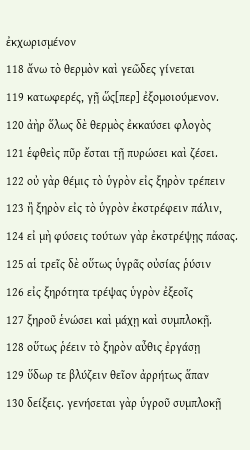ἐκχωρισμένον
118 ἄνω τὸ θερμὸν καὶ γεῶδες γίνεται
119 κατωφερές, γῇ ὥς[περ] ἐξομοιούμενον.
120 ἀὴρ ὅλως δὲ θερμὸς ἐκκαύσει φλογὸς
121 ἑφθεὶς πῦρ ἔσται τῇ πυρώσει καὶ ζέσει.
122 οὐ γὰρ θέμις τὸ ὑγρὸν εἰς ξηρὸν τρέπειν
123 ἢ ξηρὸν εἰς τὸ ὑγρὸν ἐκστρέφειν πάλιν,
124 εἰ μὴ φύσεις τούτων γὰρ ἐκστρέψῃς πάσας.
125 αἱ τρεῖς δὲ οὕτως ὑγρᾶς οὐσίας ῥύσιν
126 εἰς ξηρότητα τρέψας ὑγρὸν ἐξεοῖς
127 ξηροῦ ἑνώσει καὶ μάχῃ καὶ συμπλοκῇ.
128 οὕτως ῥέειν τὸ ξηρὸν αὖθις ἐργάσῃ
129 ὕδωρ τε βλύζειν θεῖον ἀρρήτως ἅπαν
130 δείξεις. γενήσεται γὰρ ὑγροῦ συμπλοκῇ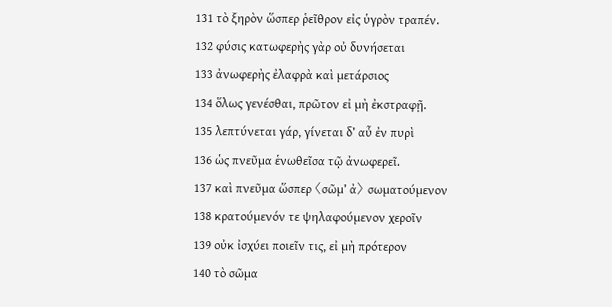131 τὸ ξηρὸν ὥσπερ ῥεῖθρον εἰς ὑγρὸν τραπέν.
132 φύσις κατωφερὴς γὰρ οὐ δυνήσεται
133 ἀνωφερὴς ἐλαφρὰ καὶ μετάρσιος
134 ὅλως γενέσθαι, πρῶτον εἰ μὴ ἐκστραφῇ.
135 λεπτύνεται γάρ, γίνεται δ’ αὖ ἐν πυρὶ
136 ὡς πνεῦμα ἑνωθεῖσα τῷ ἀνωφερεῖ.
137 καὶ πνεῦμα ὥσπερ 〈σῶμ’ ἀ〉 σωματούμενον
138 κρατούμενόν τε ψηλαφούμενον χεροῖν
139 οὐκ ἰσχύει ποιεῖν τις, εἰ μὴ πρότερον
140 τὸ σῶμα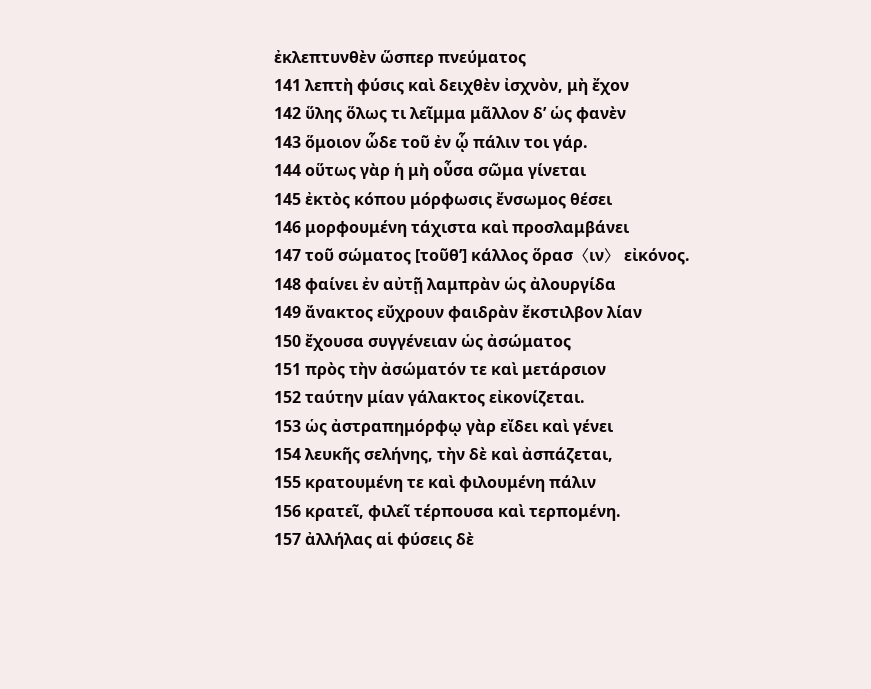ἐκλεπτυνθὲν ὥσπερ πνεύματος
141 λεπτὴ φύσις καὶ δειχθὲν ἰσχνὸν, μὴ ἔχον
142 ὕλης ὅλως τι λεῖμμα μᾶλλον δ’ ὡς φανὲν
143 ὅμοιον ὧδε τοῦ ἐν ᾧ πάλιν τοι γάρ.
144 οὕτως γὰρ ἡ μὴ οὖσα σῶμα γίνεται
145 ἐκτὸς κόπου μόρφωσις ἔνσωμος θέσει
146 μορφουμένη τάχιστα καὶ προσλαμβάνει
147 τοῦ σώματος [τοῦθ’] κάλλος ὅρασ〈ιν〉 εἰκόνος.
148 φαίνει ἐν αὐτῇ λαμπρὰν ὡς ἀλουργίδα
149 ἄνακτος εὔχρουν φαιδρὰν ἔκστιλβον λίαν
150 ἔχουσα συγγένειαν ὡς ἀσώματος
151 πρὸς τὴν ἀσώματόν τε καὶ μετάρσιον
152 ταύτην μίαν γάλακτος εἰκονίζεται.
153 ὡς ἀστραπημόρφῳ γὰρ εἴδει καὶ γένει
154 λευκῆς σελήνης, τὴν δὲ καὶ ἀσπάζεται,
155 κρατουμένη τε καὶ φιλουμένη πάλιν
156 κρατεῖ, φιλεῖ τέρπουσα καὶ τερπομένη.
157 ἀλλήλας αἱ φύσεις δὲ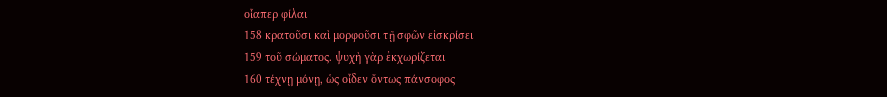οἷαπερ φίλαι
158 κρατοῦσι καὶ μορφοῦσι τῇ σφῶν εἰσκρίσει
159 τοῦ σώματος. ψυχὴ γὰρ ἐκχωρίζεται
160 τέχνῃ μόνῃ, ὡς οἶδεν ὄντως πάνσοφος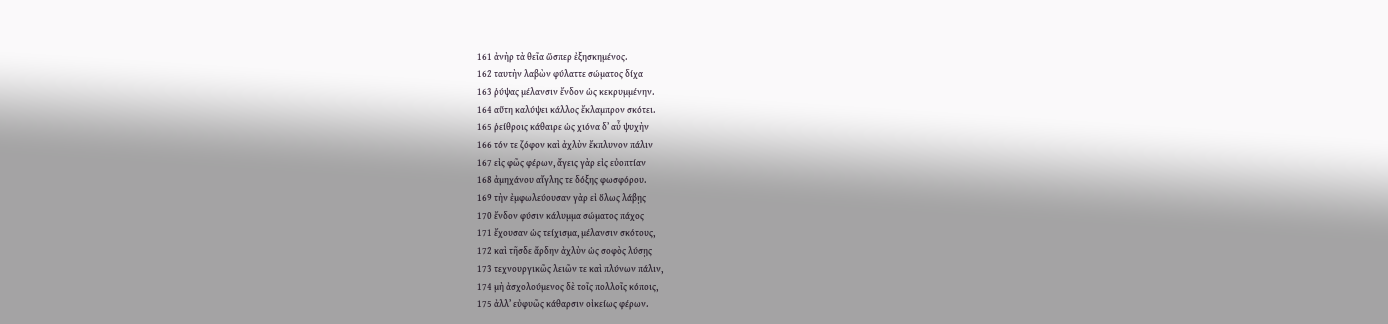161 ἀνὴρ τὰ θεῖα ὥσπερ ἐξησκημένος.
162 ταυτὴν λαβὼν φύλαττε σώματος δίχα
163 ῥύψας μέλανσιν ἔνδον ὡς κεκρυμμένην.
164 αὕτη καλύψει κάλλος ἔκλαμπρον σκότει.
165 ῥείθροις κάθαιρε ὡς χιόνα δ’ αὖ ψυχὴν
166 τόν τε ζόφον καὶ ἀχλὺν ἔκπλυνον πάλιν
167 εἰς φῶς φέρων, ἄγεις γὰρ εἰς εὐοπτίαν
168 ἀμηχάνου αἴγλης τε δόξης φωσφόρου.
169 τὴν ἐμφωλεύουσαν γὰρ εἰ ὅλως λάβῃς
170 ἔνδον φύσιν κάλυμμα σώματος πάχος
171 ἔχουσαν ὡς τείχισμα, μέλανσιν σκότους,
172 καὶ τῆσδε ἄρδην ἀχλὺν ὡς σοφὸς λύσῃς
173 τεχνουργικῶς λειῶν τε καὶ πλύνων πάλιν,
174 μὴ ἀσχολούμενος δὲ τοῖς πολλοῖς κόποις,
175 ἀλλ’ εὐφυῶς κάθαρσιν οἰκείως φέρων.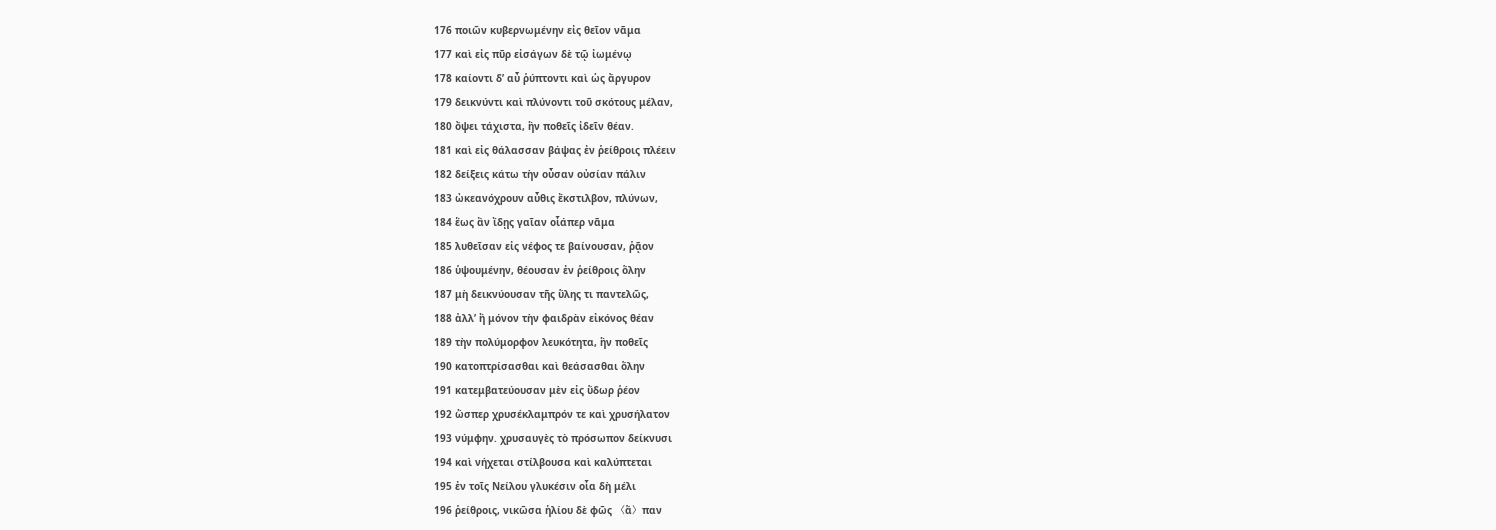176 ποιῶν κυβερνωμένην εἰς θεῖον νᾶμα
177 καὶ εἰς πῦρ εἰσάγων δὲ τῷ ἰωμένῳ
178 καίοντι δ’ αὖ ῥύπτοντι καὶ ὡς ἄργυρον
179 δεικνύντι καὶ πλύνοντι τοῦ σκότους μέλαν,
180 ὄψει τάχιστα, ἣν ποθεῖς ἰδεῖν θέαν.
181 καὶ εἰς θάλασσαν βάψας ἐν ῥείθροις πλέειν
182 δείξεις κάτω τὴν οὖσαν οὐσίαν πάλιν
183 ὠκεανόχρουν αὖθις ἔκστιλβον, πλύνων,
184 ἕως ἂν ἴδῃς γαῖαν οἷάπερ νᾶμα
185 λυθεῖσαν εἰς νέφος τε βαίνουσαν, ῥᾷον
186 ὑψουμένην, θέουσαν ἐν ῥείθροις ὅλην
187 μὴ δεικνύουσαν τῆς ὕλης τι παντελῶς,
188 ἀλλ’ ἢ μόνον τὴν φαιδρὰν εἰκόνος θέαν
189 τὴν πολύμορφον λευκότητα, ἣν ποθεῖς
190 κατοπτρίσασθαι καὶ θεάσασθαι ὅλην
191 κατεμβατεύουσαν μὲν εἰς ὕδωρ ῥέον
192 ὥσπερ χρυσέκλαμπρόν τε καὶ χρυσήλατον
193 νύμφην. χρυσαυγὲς τὸ πρόσωπον δείκνυσι
194 καὶ νήχεται στίλβουσα καὶ καλύπτεται
195 ἐν τοῖς Νείλου γλυκέσιν οἷα δὴ μέλι
196 ῥείθροις, νικῶσα ἡλίου δὲ φῶς 〈ἅ〉παν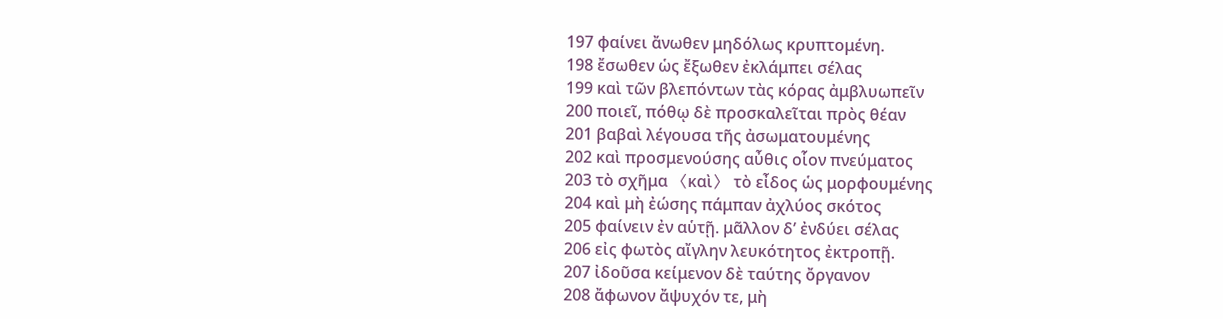197 φαίνει ἄνωθεν μηδόλως κρυπτομένη.
198 ἔσωθεν ὡς ἔξωθεν ἐκλάμπει σέλας
199 καὶ τῶν βλεπόντων τὰς κόρας ἀμβλυωπεῖν
200 ποιεῖ, πόθῳ δὲ προσκαλεῖται πρὸς θέαν
201 βαβαὶ λέγουσα τῆς ἀσωματουμένης
202 καὶ προσμενούσης αὖθις οἷον πνεύματος
203 τὸ σχῆμα 〈καὶ〉 τὸ εἶδος ὡς μορφουμένης
204 καὶ μὴ ἐώσης πάμπαν ἀχλύος σκότος
205 φαίνειν ἐν αὑτῇ. μᾶλλον δ’ ἐνδύει σέλας
206 εἰς φωτὸς αἴγλην λευκότητος ἐκτροπῇ.
207 ἰδοῦσα κείμενον δὲ ταύτης ὄργανον
208 ἄφωνον ἄψυχόν τε, μὴ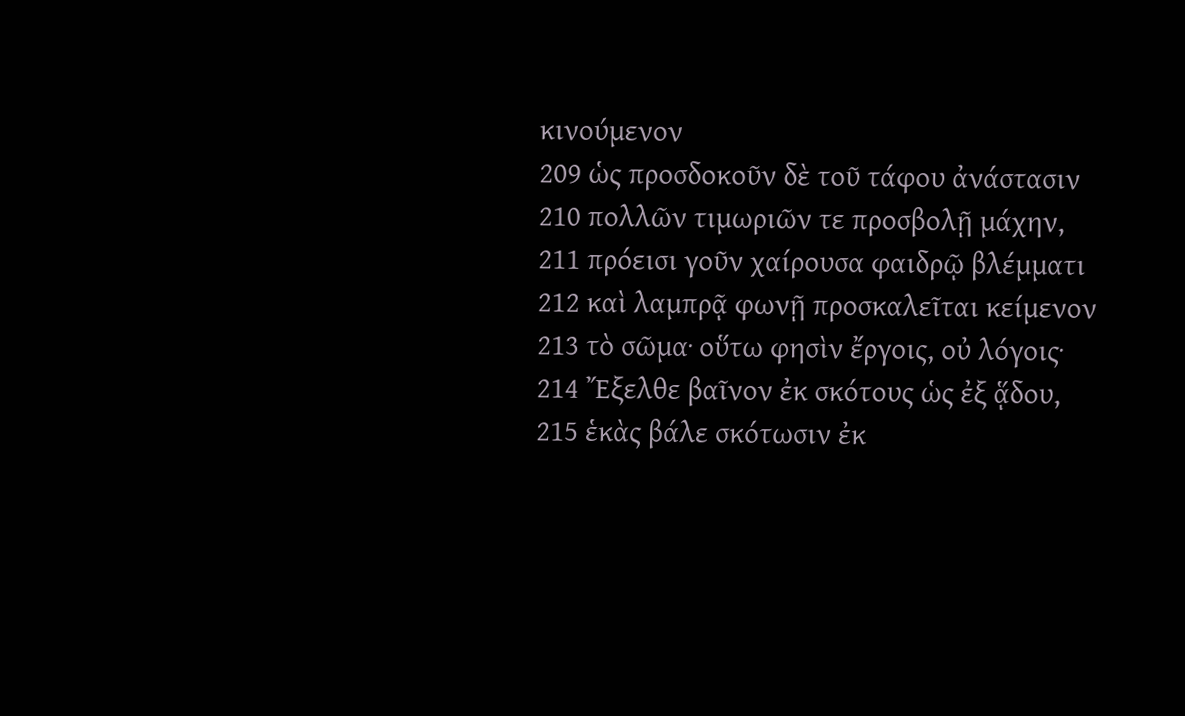κινούμενον
209 ὡς προσδοκοῦν δὲ τοῦ τάφου ἀνάστασιν
210 πολλῶν τιμωριῶν τε προσβολῇ μάχην,
211 πρόεισι γοῦν χαίρουσα φαιδρῷ βλέμματι
212 καὶ λαμπρᾷ φωνῇ προσκαλεῖται κείμενον
213 τὸ σῶμα· οὕτω φησὶν ἔργοις, οὐ λόγοις·
214 Ἔξελθε βαῖνον ἐκ σκότους ὡς ἐξ ᾅδου,
215 ἑκὰς βάλε σκότωσιν ἐκ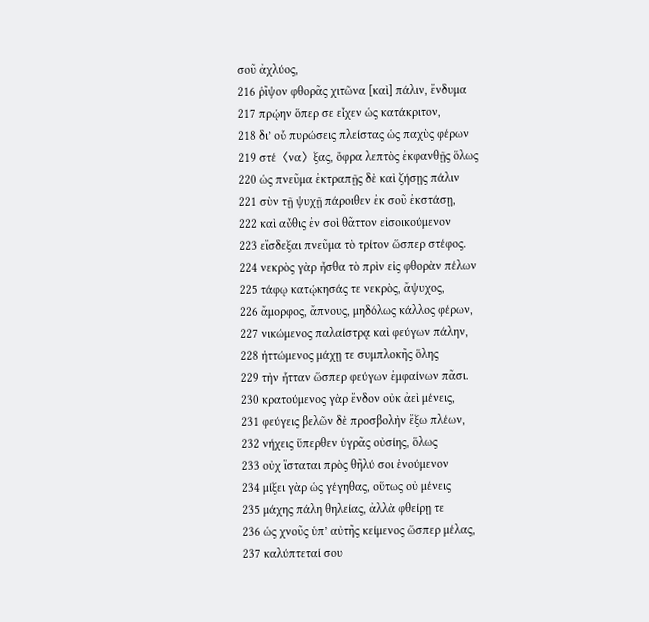σοῦ ἀχλύος,
216 ῥῖψον φθορᾶς χιτῶνα [καὶ] πάλιν, ἔνδυμα
217 πρῴην ὅπερ σε εἶχεν ὡς κατάκριτον,
218 δι’ οὗ πυρώσεις πλείστας ὡς παχὺς φέρων
219 στέ〈να〉ξας, ὄφρα λεπτὸς ἐκφανθῇς ὅλως
220 ὡς πνεῦμα ἐκτραπῇς δὲ καὶ ζήσῃς πάλιν
221 σὺν τῇ ψυχῇ πάροιθεν ἐκ σοῦ ἐκστάσῃ,
222 καὶ αὖθις ἐν σοὶ θᾶττον εἰσοικούμενον
223 εἴσδεξαι πνεῦμα τὸ τρίτον ὥσπερ στέφος.
224 νεκρὸς γὰρ ἦσθα τὸ πρὶν εἰς φθορὰν πέλων
225 τάφῳ κατῴκησάς τε νεκρὸς, ἄψυχος,
226 ἄμορφος, ἄπνους, μηδόλως κάλλος φέρων,
227 νικώμενος παλαίστρᾳ καὶ φεύγων πάλην,
228 ἡττώμενος μάχῃ τε συμπλοκῆς ὅλης
229 τὴν ἧτταν ὥσπερ φεύγων ἐμφαίνων πᾶσι.
230 κρατούμενος γὰρ ἔνδον οὐκ ἀεὶ μένεις,
231 φεύγεις βελῶν δὲ προσβολὴν ἔξω πλέων,
232 νήχεις ὕπερθεν ὑγρᾶς οὐσίης, ὅλως
233 οὐχ ἵσταται πρὸς θῆλύ σοι ἑνούμενον
234 μίξει γὰρ ὡς γέγηθας, οὕτως οὐ μένεις
235 μάχης πάλη θηλείας, ἀλλὰ φθείρῃ τε
236 ὡς χνοῦς ὑπ’ αὐτῆς κείμενος ὥσπερ μέλας,
237 καλύπτεταί σου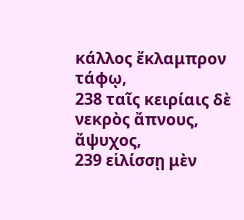κάλλος ἔκλαμπρον τάφῳ,
238 ταῖς κειρίαις δὲ νεκρὸς ἄπνους, ἄψυχος,
239 εἱλίσσῃ μὲν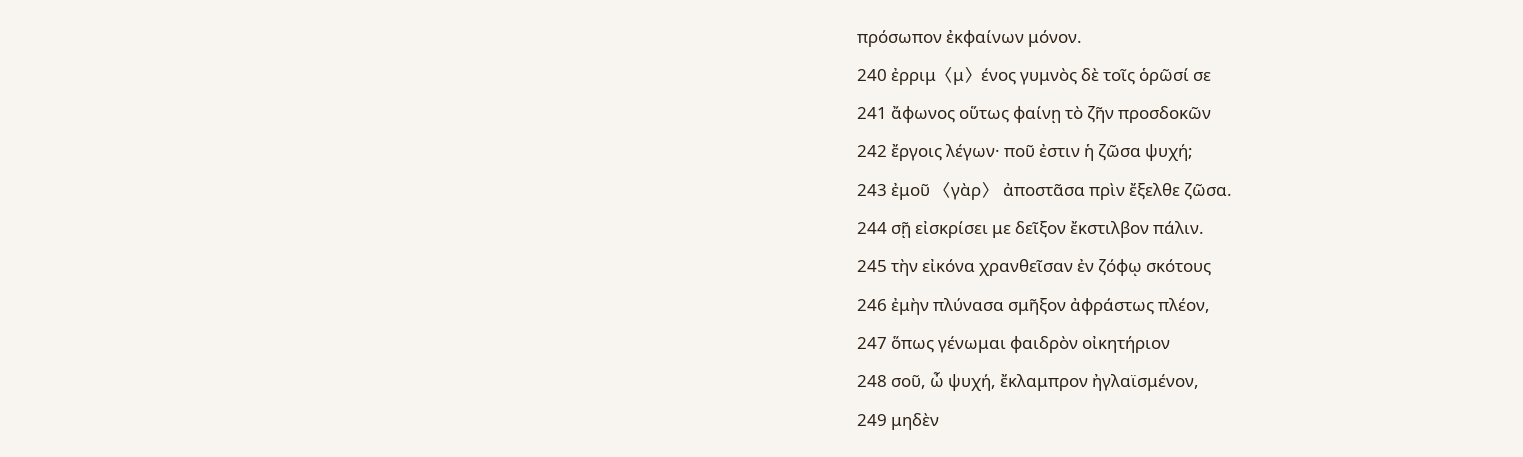πρόσωπον ἐκφαίνων μόνον.
240 ἐρριμ〈μ〉ένος γυμνὸς δὲ τοῖς ὁρῶσί σε
241 ἄφωνος οὕτως φαίνῃ τὸ ζῆν προσδοκῶν
242 ἔργοις λέγων· ποῦ ἐστιν ἡ ζῶσα ψυχή;
243 ἐμοῦ 〈γὰρ〉 ἀποστᾶσα πρὶν ἔξελθε ζῶσα.
244 σῇ εἰσκρίσει με δεῖξον ἔκστιλβον πάλιν.
245 τὴν εἰκόνα χρανθεῖσαν ἐν ζόφῳ σκότους
246 ἐμὴν πλύνασα σμῆξον ἀφράστως πλέον,
247 ὅπως γένωμαι φαιδρὸν οἰκητήριον
248 σοῦ, ὦ ψυχή, ἔκλαμπρον ἠγλαϊσμένον,
249 μηδὲν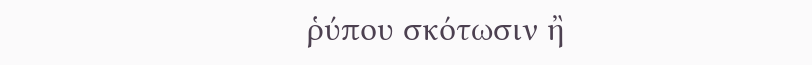ῥύπου σκότωσιν ἢ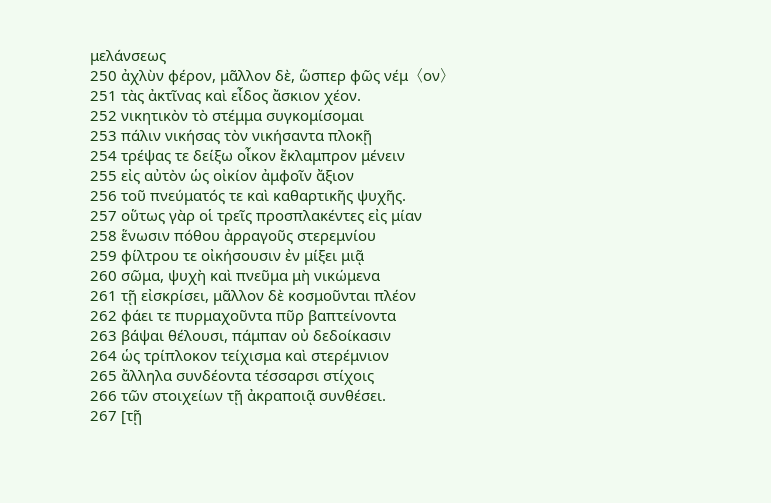μελάνσεως
250 ἀχλὺν φέρον, μᾶλλον δὲ, ὥσπερ φῶς νέμ〈ον〉
251 τὰς ἀκτῖνας καὶ εἶδος ἄσκιον χέον.
252 νικητικὸν τὸ στέμμα συγκομίσομαι
253 πάλιν νικήσας τὸν νικήσαντα πλοκῇ
254 τρέψας τε δείξω οἶκον ἔκλαμπρον μένειν
255 εἰς αὐτὸν ὡς οἰκίον ἀμφοῖν ἄξιον
256 τοῦ πνεύματός τε καὶ καθαρτικῆς ψυχῆς.
257 οὕτως γὰρ οἱ τρεῖς προσπλακέντες εἰς μίαν
258 ἕνωσιν πόθου ἀρραγοῦς στερεμνίου
259 φίλτρου τε οἰκήσουσιν ἐν μίξει μιᾷ
260 σῶμα, ψυχὴ καὶ πνεῦμα μὴ νικώμενα
261 τῇ εἰσκρίσει, μᾶλλον δὲ κοσμοῦνται πλέον
262 φάει τε πυρμαχοῦντα πῦρ βαπτείνοντα
263 βάψαι θέλουσι, πάμπαν οὐ δεδοίκασιν
264 ὡς τρίπλοκον τείχισμα καὶ στερέμνιον
265 ἄλληλα συνδέοντα τέσσαρσι στίχοις
266 τῶν στοιχείων τῇ ἀκραποιᾷ συνθέσει.
267 [τῇ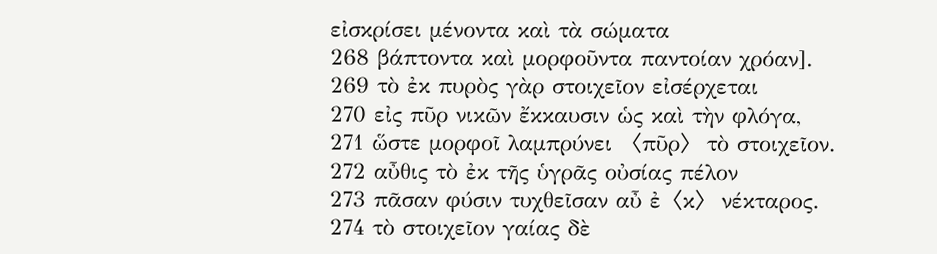εἰσκρίσει μένοντα καὶ τὰ σώματα
268 βάπτοντα καὶ μορφοῦντα παντοίαν χρόαν].
269 τὸ ἐκ πυρὸς γὰρ στοιχεῖον εἰσέρχεται
270 εἰς πῦρ νικῶν ἔκκαυσιν ὡς καὶ τὴν φλόγα,
271 ὥστε μορφοῖ λαμπρύνει 〈πῦρ〉 τὸ στοιχεῖον.
272 αὖθις τὸ ἐκ τῆς ὑγρᾶς οὐσίας πέλον
273 πᾶσαν φύσιν τυχθεῖσαν αὖ ἐ〈κ〉 νέκταρος.
274 τὸ στοιχεῖον γαίας δὲ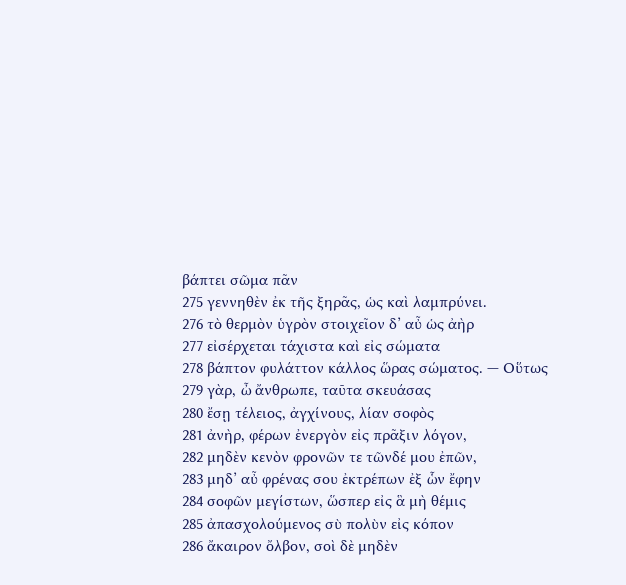βάπτει σῶμα πᾶν
275 γεννηθὲν ἐκ τῆς ξηρᾶς, ὡς καὶ λαμπρύνει.
276 τὸ θερμὸν ὑγρὸν στοιχεῖον δ’ αὖ ὡς ἀὴρ
277 εἰσέρχεται τάχιστα καὶ εἰς σώματα
278 βάπτον φυλάττον κάλλος ὥρας σώματος. — Οὕτως
279 γὰρ, ὦ ἄνθρωπε, ταῦτα σκευάσας
280 ἔσῃ τέλειος, ἀγχίνους, λίαν σοφὸς
281 ἀνὴρ, φέρων ἐνεργὸν εἰς πρᾶξιν λόγον,
282 μηδὲν κενὸν φρονῶν τε τῶνδέ μου ἐπῶν,
283 μηδ’ αὖ φρένας σου ἐκτρέπων ἐξ ὧν ἔφην
284 σοφῶν μεγίστων, ὥσπερ εἰς ἃ μὴ θέμις
285 ἀπασχολούμενος σὺ πολὺν εἰς κόπον
286 ἄκαιρον ὄλβον, σοὶ δὲ μηδὲν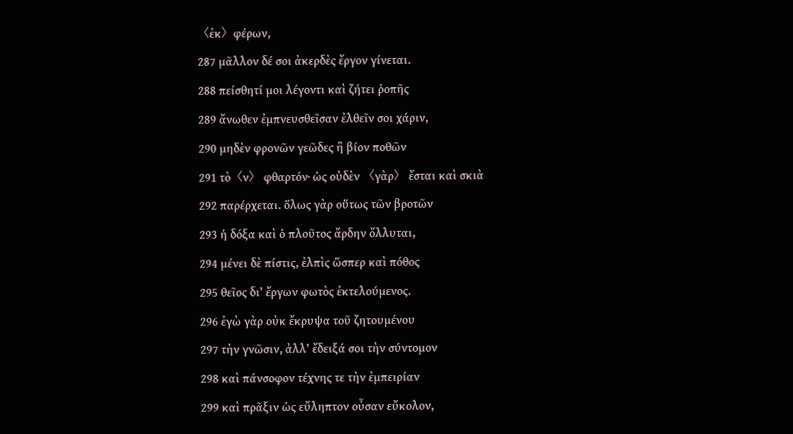〈ἐκ〉φέρων,
287 μᾶλλον δέ σοι ἀκερδὲς ἔργον γίνεται.
288 πείσθητί μοι λέγοντι καὶ ζήτει ῥοπῆς
289 ἄνωθεν ἐμπνευσθεῖσαν ἐλθεῖν σοι χάριν,
290 μηδὲν φρονῶν γεῶδες ἢ βίον ποθῶν
291 τὸ〈ν〉 φθαρτόν· ὡς οὐδὲν 〈γὰρ〉 ἔσται καὶ σκιὰ
292 παρέρχεται. ὅλως γὰρ οὕτως τῶν βροτῶν
293 ἡ δόξα καὶ ὁ πλοῦτος ἄρδην ὄλλυται,
294 μένει δὲ πίστις, ἐλπὶς ὥσπερ καὶ πόθος
295 θεῖος δι’ ἔργων φωτὸς ἐκτελούμενος.
296 ἐγὼ γὰρ οὐκ ἔκρυψα τοῦ ζητουμένου
297 τὴν γνῶσιν, ἀλλ’ ἔδειξά σοι τὴν σύντομον
298 καὶ πάνσοφον τέχνης τε τὴν ἐμπειρίαν
299 καὶ πρᾶξιν ὡς εὔληπτον οὖσαν εὔκολον,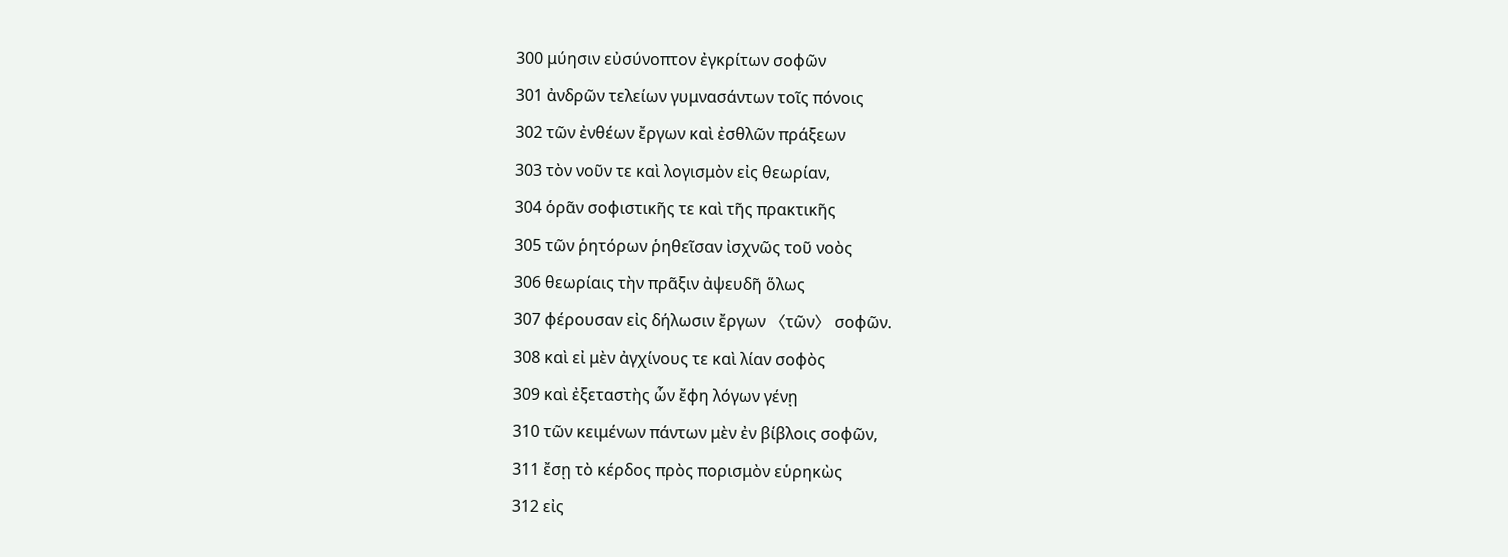300 μύησιν εὐσύνοπτον ἐγκρίτων σοφῶν
301 ἀνδρῶν τελείων γυμνασάντων τοῖς πόνοις
302 τῶν ἐνθέων ἔργων καὶ ἐσθλῶν πράξεων
303 τὸν νοῦν τε καὶ λογισμὸν εἰς θεωρίαν,
304 ὁρᾶν σοφιστικῆς τε καὶ τῆς πρακτικῆς
305 τῶν ῥητόρων ῥηθεῖσαν ἰσχνῶς τοῦ νοὸς
306 θεωρίαις τὴν πρᾶξιν ἀψευδῆ ὅλως
307 φέρουσαν εἰς δήλωσιν ἔργων 〈τῶν〉 σοφῶν.
308 καὶ εἰ μὲν ἀγχίνους τε καὶ λίαν σοφὸς
309 καὶ ἐξεταστὴς ὧν ἔφη λόγων γένῃ
310 τῶν κειμένων πάντων μὲν ἐν βίβλοις σοφῶν,
311 ἔσῃ τὸ κέρδος πρὸς πορισμὸν εὑρηκὼς
312 εἰς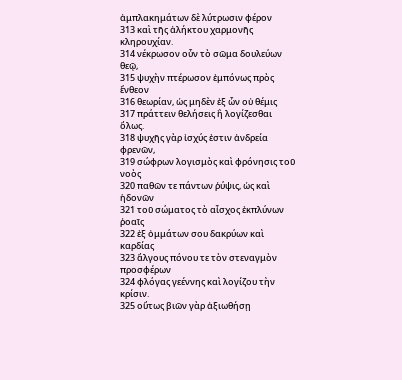ἀμπλακημάτων δὲ λύτρωσιν φέρον
313 καὶ τῆς ἀλήκτου χαρμονῆς κληρουχίαν.
314 νέκρωσον οὖν τὸ σῶμα δουλεύων θεῷ,
315 ψυχὴν πτέρωσον ἐμπόνως πρὸς ἔνθεον
316 θεωρίαν, ὡς μηδὲν ἐξ ὧν οὐ θέμις
317 πράττειν θελήσεις ἢ λογίζεσθαι ὅλως.
318 ψυχῆς γὰρ ἰσχύς ἐστιν ἀνδρεία φρενῶν,
319 σώφρων λογισμὸς καὶ φρόνησις τοῦ νοὸς
320 παθῶν τε πάντων ῥύψις, ὡς καὶ ἡδονῶν
321 τοῦ σώματος τὸ αἶσχος ἐκπλύνων ῥοαῖς
322 ἐξ ὀμμάτων σου δακρύων καὶ καρδίας
323 ἄλγους πόνου τε τὸν στεναγμὸν προσφέρων
324 φλόγας γεέννης καὶ λογίζου τὴν κρίσιν.
325 οὕτως βιῶν γὰρ ἀξιωθήσῃ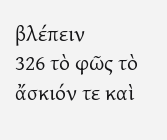βλέπειν
326 τὸ φῶς τὸ ἄσκιόν τε καὶ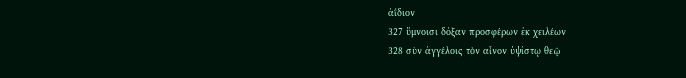ἀΐδιον
327 ὕμνοισι δόξαν προσφέρων ἐκ χειλέων
328 σὺν ἀγγέλοις τὸν αἶνον ὑψίστῳ θεῷ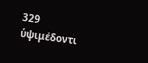329 ὑψιμέδοντι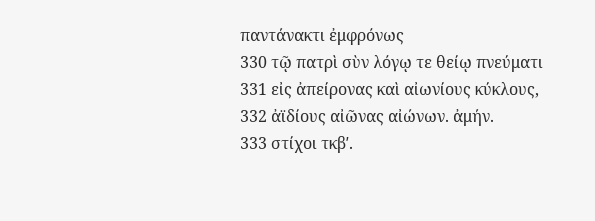παντάνακτι ἐμφρόνως
330 τῷ πατρὶ σὺν λόγῳ τε θείῳ πνεύματι
331 εἰς ἀπείρονας καὶ αἰωνίους κύκλους,
332 ἀϊδίους αἰῶνας αἰώνων. ἀμήν.
333 στίχοι τκβʹ.